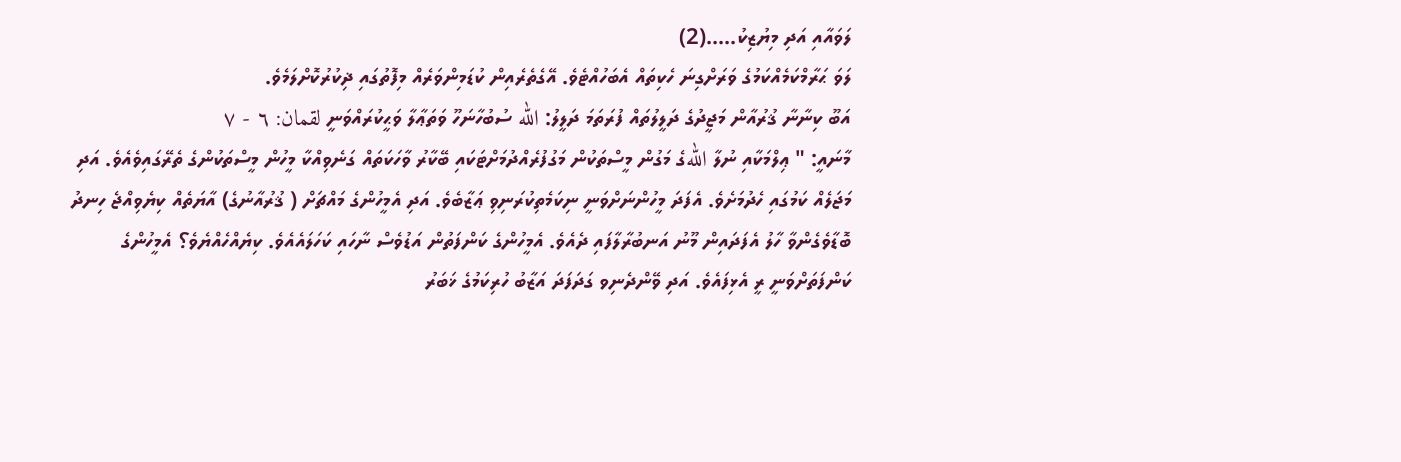ލަވައާއި އަދި މިޔުޒިކު.....(2)
ލަވަ ޙަރާމްކަމެއްކަމުގެ ވަރަށްގިނަ ހެކިތައް އެބަހުއްޓެވެ. އޭގެތެރެއިން ކުޑަމިންވަރެއް މިފޮތުގައި ޛިކުރުކޮށްލަމެވެ.
އަބޫ ކިނާނާ ޤުރުއާން މަޖީދުގެ ދަލީލުތައް ފުރަތަމަ ދަލީލު: الله ސުބުހާނަހޫ ވަތަޢާލާ ވަޙީކުރައްވަނީ لقمان: ٦ - ٧
މާނައީ: " ޢިލްމަކާއި ނުލާ اللهގެ މަގުން މީސްތަކުން މަގުފުރެއްދުމަށްޓަކައި ބޭކާރު ވާހަކަތައް ގަނެވިއްކާ މީހުން މީސްތަކުންގެ ތެރޭގައިވެއެވެ. އަދި މަޖަލެއް ކަމުގައި ހެދުމަށެވެ. އެފަދަ މީހުންނަށްވަނީ ނިކަމެތިކުރަނިވި ޢަޒާބެވެ. އަދި އެމީހުންގެ މައްޗަށް ( ޤުރުއާނުގެ) އާޔަތެއް ކިޔެވިއްޖެ ހިނދު ބޮޑާވެގެންވާ ހާލު އެފަދައިން މޫނު އަނބުރާލާފައި ދެއެވެ. އެމީހުންގެ ކަންފަތުން އަޑުވެސް ނާހައި ކަހަލައެއެވެ. ކިޔެއްހެއްޔެވެ؟ އެމީހުންގެ ކަންފަތަށްވަނީ ރީ އެޅިފައެވެ. އަދި ވޭންދެނިވ ގަދަފަދަ އަޒާބު ހުރިކަމުގެ ޚަބަރު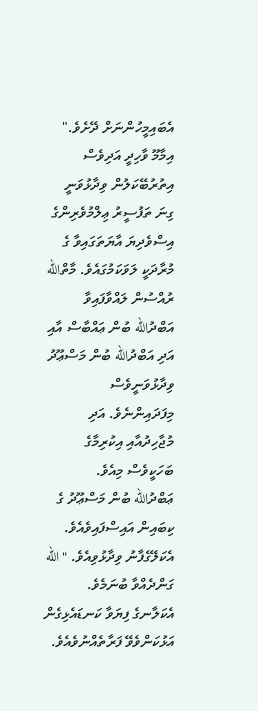އެބައިމީހުންނަށް ދޭށެވެ."
އިމާމޫ ވާހިދީ އަދިވެސް އިތުރުބޭކަލުން ވިދާޅުވަނީ ގިނަ ތަފުސީރު ޢިލްމުވެރިންގެ އިސްވެދިޔަ އާޔަތަގައިވާ ގެ މުރާދަކީ ލަވަކަމުގައެވެ. މާތްالله ރުއްސުން ލައްވާފައިވާ އަބްދުالله ބުން ޢައްބާސް އާއި އަދި އަބްދުالله ބުން މަސްޢޫދު ވިދާޅުވަނީވެސް މިފަދައިންނެވެ. އަދި މުޖާހިދުއާއި އިކުރިމާގެ ބަހަކީވެސް މިއެވެ.
ޢަބްދުالله ބުން މަސްޢޫދު ގެ ކިބައިން އައިސްފައިވެއެވެ. އެކަލޭގެފާނު ވިދާޅުވިއެވެ. "الله ގަންދެއްވާ ބުނަމެވެ. އެކަލާނގެ ފިޔަވާ ކަނޑައެޅިގެން އަޅުކަންވެވޭ ފަރާތެއްނުވެއެވެ.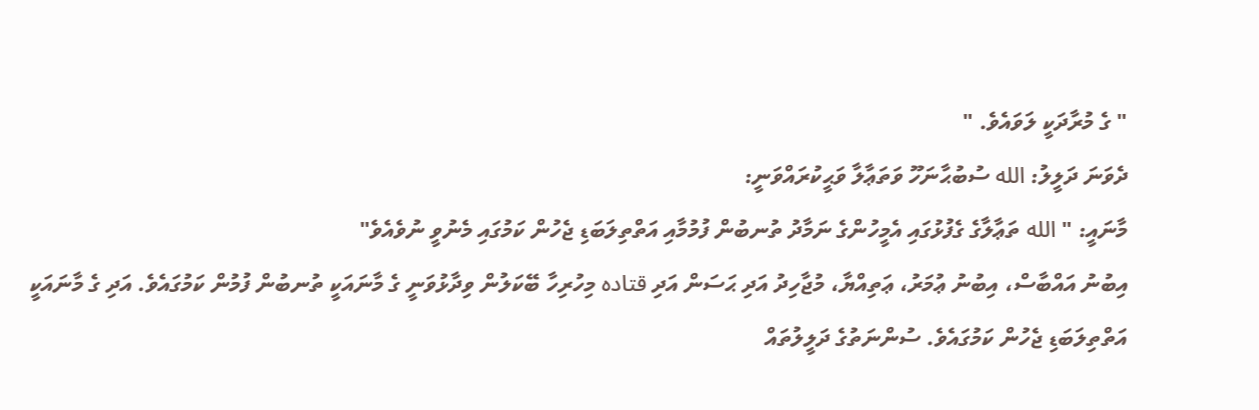" ގެ މުރާދަކީ ލަވައެވެ. "
ދެވަނަ ދަލީލު: الله ސުބުޙާނަހޫ ވަތަޢާލާ ވަޙީކުރައްވަނީ:
މާނައީ: " الله ތަޢާލާގެ ގެފުޅުގައި އެމީހުންގެ ނަމާދު ތުނބުން ފުމުމާއި އަތްތިލަބަޑި ޖެހުން ކަމުގައި މެނުވީ ނުވެއެވެ"
އިބުނު އައްބާސް، އިބުނު ޢުމަރު، ޢަތިއްޔާ، މުޖާހިދު އަދި ޙަސަން އަދި قتاده މިހުރިހާ ބޭކަލުން ވިދާޅުވަނީ ގެ މާނައަކީ ތުނބުން ފުމުން ކަމުގައެވެ. އަދި ގެ މާނައަކީ އަތްތިލަބަޑި ޖެހުން ކަމުގައެވެ. ސުންނަތުގެ ދަލީލުތައް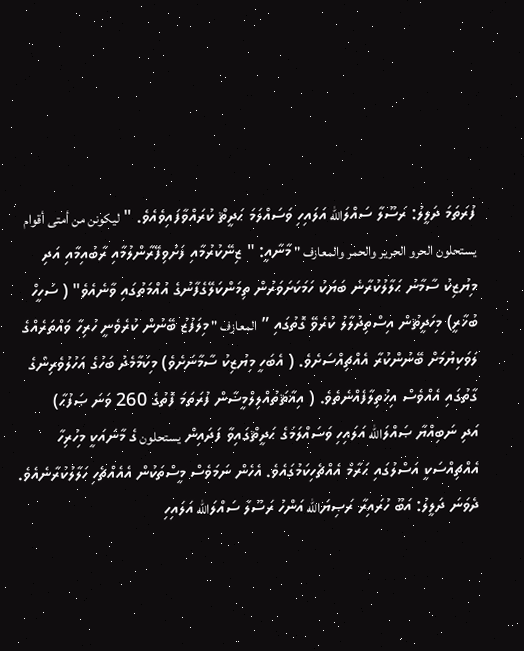ފުރަތަމަ ދަލީލު: ރަސޫލާ ސައްލަالله އަލައިހި ވަސައްލަމަ ޙަދީޘް ކުރައްވާފައިވެއެވެ. " ليكونن من أمتى أقوام يستحلون الحرو الحرير والحمر والمعازف " މާނާއީ: " ޒިނޭކުރުމާއި ފަށުވިފޭރާންލުމާއި ރާބުއިމާއި އަދި މިޔުޒިކު ސާމާނު ޙަލާލުކުރާނެ ބަޔަކު ހަމަކަށަވަރުން ތިމަންކަލޭގެފާނުގެ އުއްމަތުގައި ވާނެއެވެ" ( ސަހީހް ބުޚާރީ) މިހަދީޘުން އިސްތިދުލާލު ކުރެވޭ ގޮތުގައި ” المعازف " މިލަފުޒު ބޭނުން ކުރެވެނީ ހުރިހާ ވައްތަރެއްގެ ލަވަކިޔުމަށް ބޭނުންކުރާ އެއްޗިއްސަށެވެ. ( އެބަހީ މިޔުޒިކު ސާމާނަށެވެ) މިކަމާމެދު ބަހުގެ އަހުލުވެރިންގެ ގާތުގައި އެއްވެސް އިޚުތިލާފެއްނެތެވެ. ( އިޣާޘަތުއްލިލްމީޟާން ފުރަތަމަ ފޮތުގެ 260 ވަނަ ޞަފުޙާ)
އަދި ނަބިއްޔާ ޞައްލަالله އަލައިހި ވަސައްލަމަގެ ޙަދީޘްގައިވާ ފަދައިން يستحلون ގެ މާނައަކީ މިހުރިހާ އެއްޗިއްސަކީ އަސްލުގައި ޙަރާމް އެއްޗެހިކަމުގައެވެ. އެހެން ނަމަވެސް މީސްތަކުން އެއެއްޗެހި ހަލާލުކުރާނެއެވެ.
ދެވަނަ ދަލީލު: އަބޫ ހުރައިރާ ރަޞިޔަالله އަންހު ރަސޫލާ ސައްލަالله އަލައިހި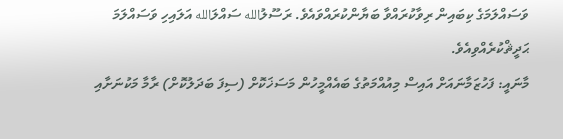ވަސައްލަމަގެ ކިބައިން ރިވާކުރައްވާ ބަޔާންކުރައްވައެވެ. ރަސޫލުالله ސައްލަالله އަލައިހި ވަސައްލަމަ ޙަދީޘްކުރެއްވިއެވެ.
މާނައީ: ފަހުޒަމާނައަށް އައިސް މިއުއްމަތުގެ ބައެއްމީހުން މަސަޚަކޮށް (ސިފަ ބަދަލުކޮށް) ރާމާ މަކުނަށާއި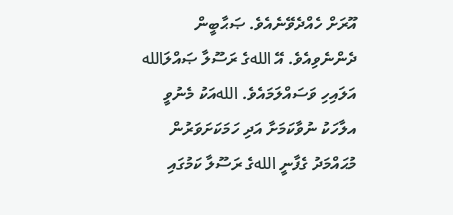އޫރަށް ހެއްދެވޭނެއެވެ. ޞަޙާބީން ދެންނެވިއެވެ. އޭ اللهގެ ރަސޫލާ ޞައްލަالله އަލައިހި ވަސައްލަމައެވެ. اللهއަކު މެނުވީ އލާހަކު ނުވާކަމަށާ އަދި ހަމަކަށަވަރުން މުޙައްމަދު ގެފާނީ اللهގެ ރަސޫލާ ކަމުގައި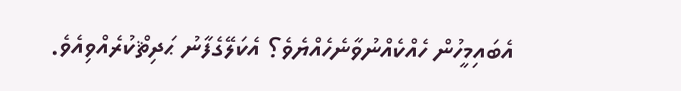އެބައިމީހުން ހެއްކެއްނުވާނެހެއްޔެވެ؟ އެކަލޭގެފާނު ޙަދިޘްކުރެއްވިއެވެ.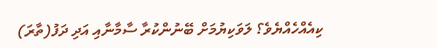ކިއެއްހެއްޔެވެ؟ ލަވަކިޔުމަށް ބޭނުންކުރާ ސާމާނާއި އަދި ދަފު(ތާރަ)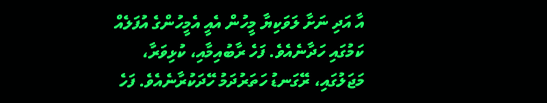އާ އަދި ނަށާ ލަވަކިޔާ މީހުން އެއީ އެމީހުންގެ އުފަލެއް ކަމުގައި ހަދާނެއެވެ. ފަހެ ރާބުއިމާއި، ކުޅިވަރާ، މަޖަލުގައި، ރޭގަނޑު ހަތަރުދަމު ހޭދަކުރާނެއެވެ. ފަހެ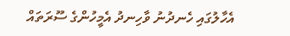އެހާލުގައި ހެނދުނު ވާހިނދު އެމީހުންގެ ސޫރަތައް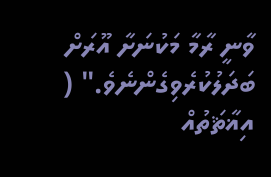ވާނީ ރާމާ މަކުނަށާ އޫރަށް ބަދަލުކުރެވިގެންނެވެ." ( އިޣާޘަތުއް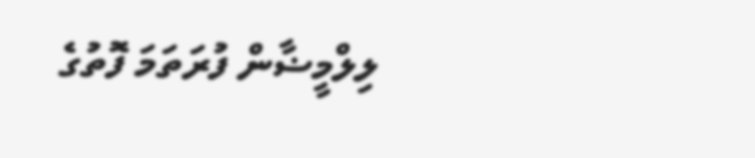ލިލްމީޟާން ފުރަތަމަ ފޮތުގެ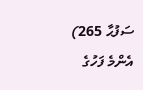ސަފުޙާ 265)
އެންމެ ފަހުގެ